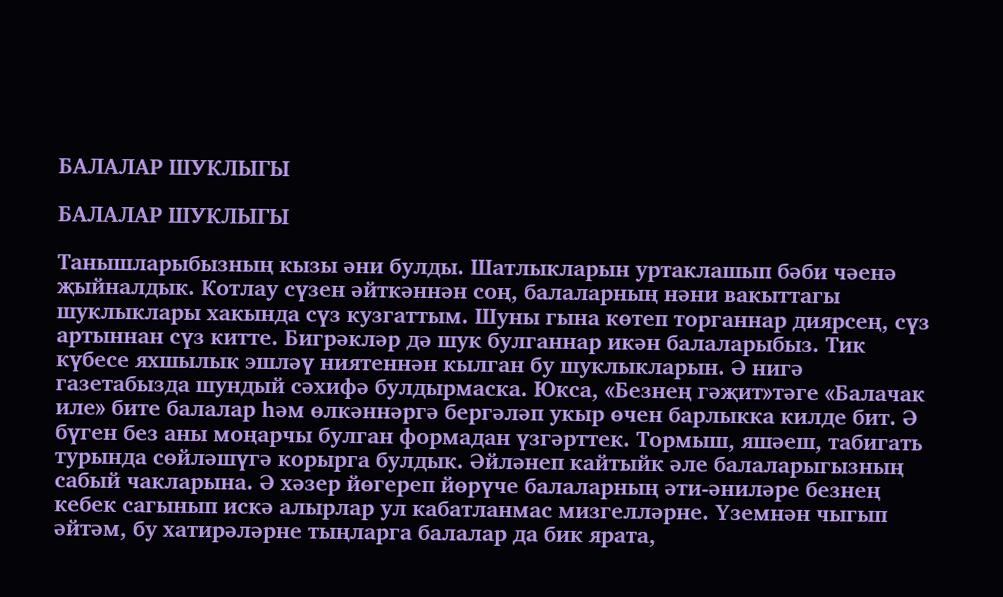БАЛАЛАР ШУКЛЫГЫ

БАЛАЛАР ШУКЛЫГЫ

Танышларыбызның кызы әни булды. Шатлыкларын уртаклашып бәби чәенә җыйналдык. Котлау сүзен әйткәннән соң, балаларның нәни вакыттагы шуклыклары хакында сүз кузгаттым. Шуны гына көтеп торганнар диярсең, сүз артыннан сүз китте. Бигрәкләр дә шук булганнар икән балаларыбыз. Тик күбесе яхшылык эшләү ниятеннән кылган бу шуклыкларын. Ә нигә газетабызда шундый сәхифә булдырмаска. Юкса, «Безнең гәҗит»тәге «Балачак иле» бите балалар һәм өлкәннәргә бергәләп укыр өчен барлыкка килде бит. Ә бүген без аны моңарчы булган формадан үзгәрттек. Тормыш, яшәеш, табигать турында сөйләшүгә корырга булдык. Әйләнеп кайтыйк әле балаларыгызның сабый чакларына. Ә хәзер йөгереп йөрүче балаларның әти-әниләре безнең кебек сагынып искә алырлар ул кабатланмас мизгелләрне. Үземнән чыгып әйтәм, бу хатирәләрне тыңларга балалар да бик ярата,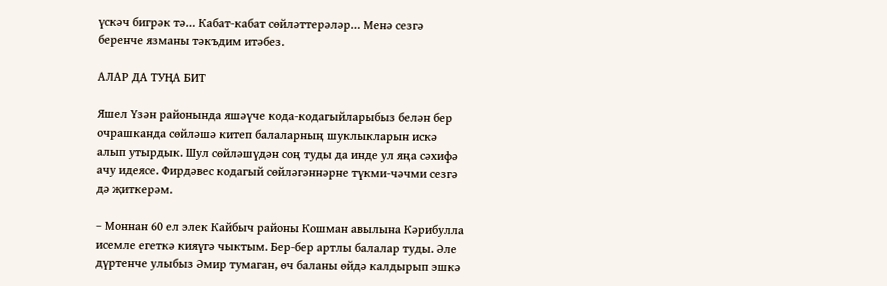үскәч бигрәк тә… Кабат-кабат сөйләттерәләр… Менә сезгә беренче язманы тәкъдим итәбез.

АЛАР ДА ТУҢА БИТ

Яшел Үзән районында яшәүче кода-кодагыйларыбыз белән бер очрашканда сөйләшә китеп балаларның шуклыкларын искә алып утырдык. Шул сөйләшүдән соң туды да инде ул яңа сәхифә ачу идеясе. Фирдәвес кодагый сөйләгәннәрне түкми-чәчми сезгә дә җиткерәм.

– Моннан 60 ел элек Кайбыч районы Кошман авылына Кәрибулла исемле егеткә кияүгә чыктым. Бер-бер артлы балалар туды. Әле дүртенче улыбыз Әмир тумаган, өч баланы өйдә калдырып эшкә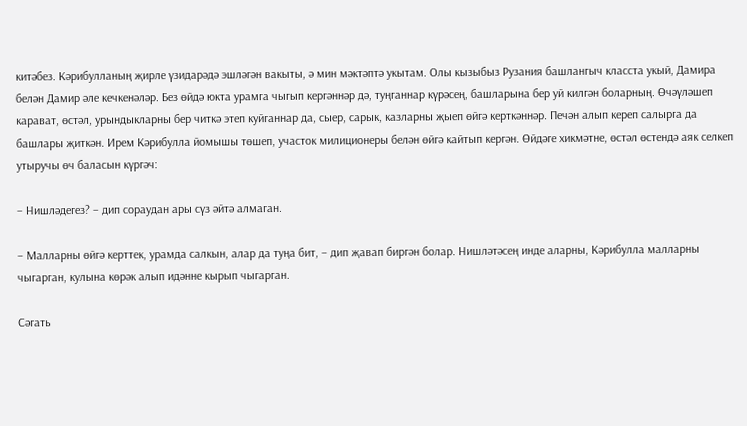китәбез. Кәрибулланың җирле үзидарәдә эшләгән вакыты, ә мин мәктәптә укытам. Олы кызыбыз Рузания башлангыч класста укый, Дамира белән Дамир әле кечкенәләр. Без өйдә юкта урамга чыгып кергәннәр дә, туңганнар күрәсең, башларына бер уй килгән боларның. Өчәүләшеп карават, өстәл, урындыкларны бер читкә этеп куйганнар да, сыер, сарык, казларны җыеп өйгә керткәннәр. Печән алып кереп салырга да башлары җиткән. Ирем Кәрибулла йомышы төшеп, участок милиционеры белән өйгә кайтып кергән. Өйдәге хикмәтне, өстәл өстендә аяк селкеп утыручы өч баласын күргәч:

– Нишләдегез? – дип сораудан ары сүз әйтә алмаган.

– Малларны өйгә керттек, урамда салкын, алар да туңа бит, – дип җавап биргән болар. Нишләтәсең инде аларны, Кәрибулла малларны чыгарган, кулына көрәк алып идәнне кырып чыгарган.

Сәгать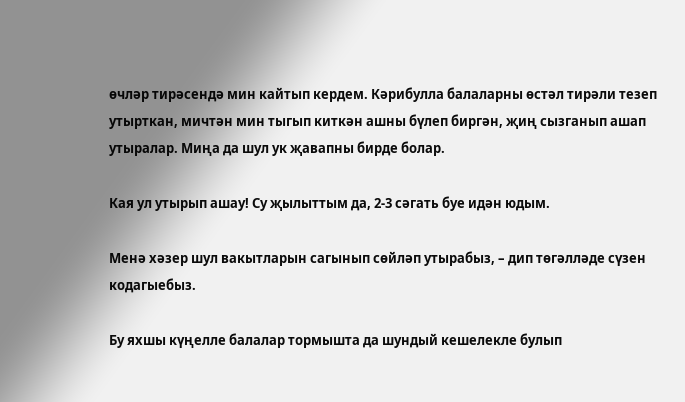өчләр тирәсендә мин кайтып кердем. Кәрибулла балаларны өстәл тирәли тезеп утырткан, мичтән мин тыгып киткән ашны бүлеп биргән, җиң сызганып ашап утыралар. Миңа да шул ук җавапны бирде болар.

Кая ул утырып ашау! Су җылыттым да, 2-3 сәгать буе идән юдым.

Менә хәзер шул вакытларын сагынып сөйләп утырабыз, – дип төгәлләде сүзен кодагыебыз.

Бу яхшы күңелле балалар тормышта да шундый кешелекле булып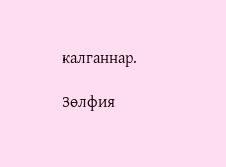калганнар.

Зөлфия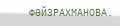ФӘЙЗРАХМАНОВА.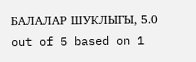БАЛАЛАР ШУКЛЫГЫ, 5.0 out of 5 based on 1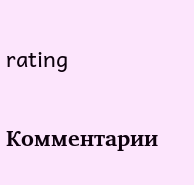rating

Комментарии